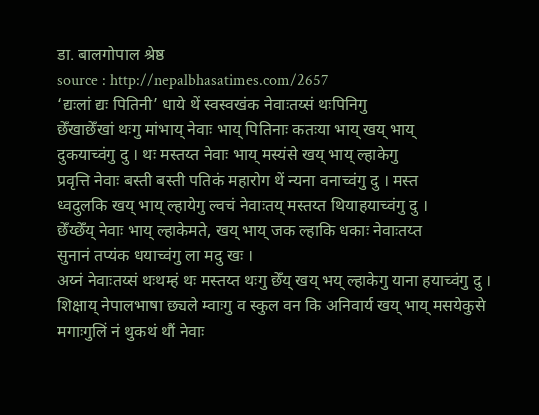डा. बालगोपाल श्रेष्ठ
source : http://nepalbhasatimes.com/2657
‘द्यःलां द्यः पितिनी’ धाये थें स्वस्वखंक नेवाःतय्सं थःपिनिगु
छेँखाछेँखां थःगु मांभाय् नेवाः भाय् पितिनाः कतःया भाय् खय् भाय्
दुकयाच्वंगु दु । थः मस्तय्त नेवाः भाय् मस्यंसे खय् भाय् ल्हाकेगु
प्रवृत्ति नेवाः बस्ती बस्ती पतिकं महारोग थें न्यना वनाच्वंगु दु । मस्त
ध्वदुलकि खय् भाय् ल्हायेगु ल्वचं नेवाःतय् मस्तय्त थियाहयाच्वंगु दु ।
छेँय्छेँय् नेवाः भाय् ल्हाकेमते, खय् भाय् जक ल्हाकि धकाः नेवाःतय्त
सुनानं तप्यंक धयाच्वंगु ला मदु खः ।
अय्नं नेवाःतय्सं थःथम्हं थः मस्तय्त थःगु छेँय् खय् भय् ल्हाकेगु याना हयाच्वंगु दु । शिक्षाय् नेपालभाषा छ्यले म्वाःगु व स्कुल वन कि अनिवार्य खय् भाय् मसयेकुसे मगाःगुलिं नं थुकथं थौं नेवाः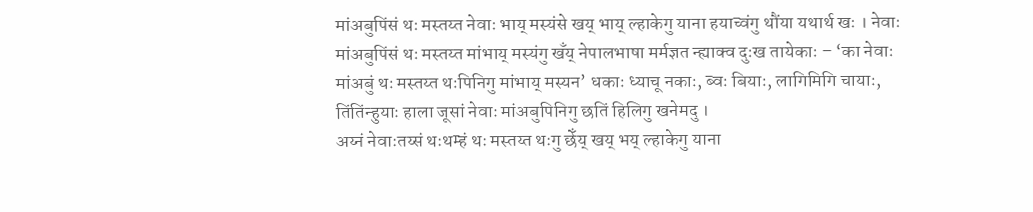मांअबुपिंसं थः मस्तय्त नेवाः भाय् मस्यंसे खय् भाय् ल्हाकेगु याना हयाच्वंगु थौंया यथार्थ खः । नेवाः मांअबुपिंसं थः मस्तय्त मांभाय् मस्यंगु खँय् नेपालभाषा मर्मज्ञत न्ह्याक्व दुःख तायेकाः – ‘का नेवाः मांअबुं थः मस्तय्त थःपिनिगु मांभाय् मस्यन’ धकाः ध्याचू नकाः, ब्वः बियाः, लागिमिगि चायाः, तिंतिंन्हुयाः हाला जूसां नेवाः मांअबुपिनिगु छतिं हिलिगु खनेमदु ।
अय्नं नेवाःतय्सं थःथम्हं थः मस्तय्त थःगु छेँय् खय् भय् ल्हाकेगु याना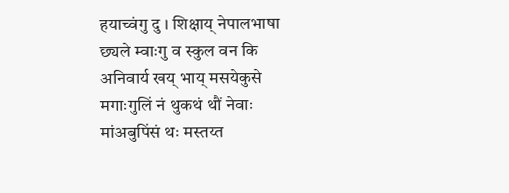हयाच्वंगु दु । शिक्षाय् नेपालभाषा छ्यले म्वाःगु व स्कुल वन कि अनिवार्य खय् भाय् मसयेकुसे मगाःगुलिं नं थुकथं थौं नेवाः मांअबुपिंसं थः मस्तय्त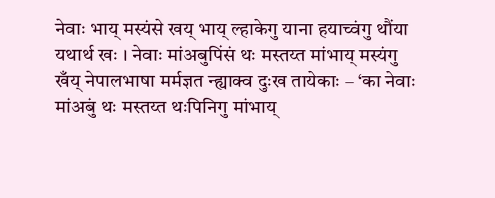नेवाः भाय् मस्यंसे खय् भाय् ल्हाकेगु याना हयाच्वंगु थौंया यथार्थ खः । नेवाः मांअबुपिंसं थः मस्तय्त मांभाय् मस्यंगु खँय् नेपालभाषा मर्मज्ञत न्ह्याक्व दुःख तायेकाः – ‘का नेवाः मांअबुं थः मस्तय्त थःपिनिगु मांभाय्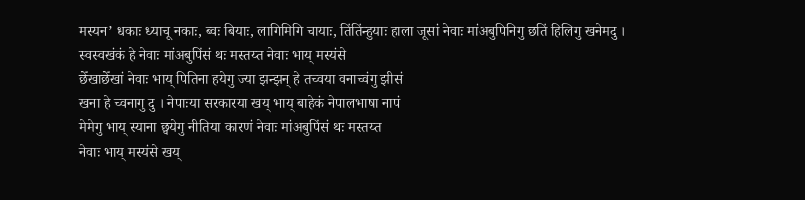मस्यन’ धकाः ध्याचू नकाः, ब्वः बियाः, लागिमिगि चायाः, तिंतिंन्हुयाः हाला जूसां नेवाः मांअबुपिनिगु छतिं हिलिगु खनेमदु ।
स्वस्वखंकं हे नेवाः मांअबुपिंसं थः मस्तय्त नेवाः भाय् मस्यंसे
छेँखाछेँखां नेवाः भाय् पितिना हयेगु ज्या झन्झन् हे तच्वया वनाच्वंगु झीसं
खना हे च्वनागु दु । नेपाःया सरकारया खय् भाय् बाहेकं नेपालभाषा नापं
मेमेगु भाय् स्याना छ्वयेगु नीतिया कारणं नेवाः मांअबुपिंसं थः मस्तय्त
नेवाः भाय् मस्यंसे खय्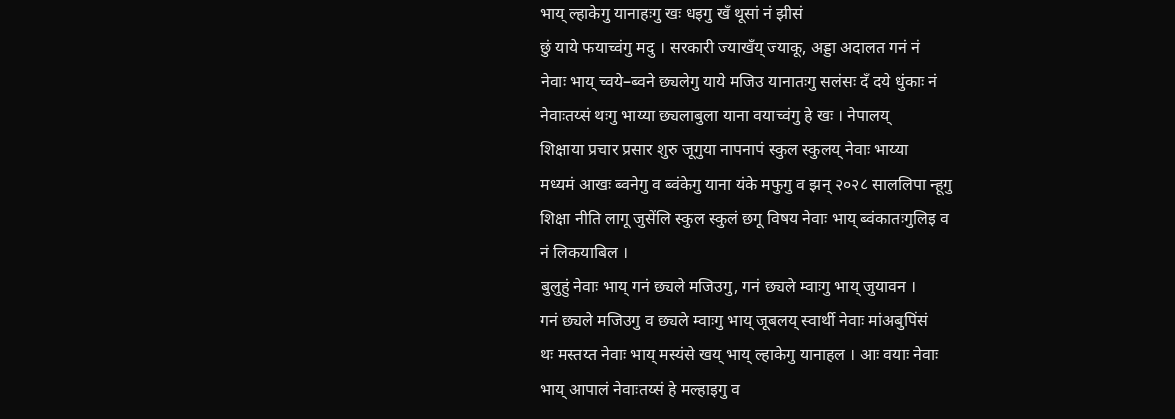भाय् ल्हाकेगु यानाहःगु खः धइगु खँ थूसां नं झीसं
छुं याये फयाच्वंगु मदु । सरकारी ज्याखँय् ज्याकू, अड्डा अदालत गनं नं
नेवाः भाय् च्वये–ब्वने छ्यलेगु याये मजिउ यानातःगु सलंसः दँ दये धुंकाः नं
नेवाःतय्सं थःगु भाय्या छ्यलाबुला याना वयाच्वंगु हे खः । नेपालय्
शिक्षाया प्रचार प्रसार शुरु जूगुया नापनापं स्कुल स्कुलय् नेवाः भाय्या
मध्यमं आखः ब्वनेगु व ब्वंकेगु याना यंके मफुगु व झन् २०२८ साललिपा न्हूगु
शिक्षा नीति लागू जुसेंलि स्कुल स्कुलं छगू विषय नेवाः भाय् ब्वंकातःगुलिइ व
नं लिकयाबिल ।
बुलुहुं नेवाः भाय् गनं छ्यले मजिउगु, गनं छ्यले म्वाःगु भाय् जुयावन ।
गनं छ्यले मजिउगु व छ्यले म्वाःगु भाय् जूबलय् स्वार्थी नेवाः मांअबुपिंसं
थः मस्तय्त नेवाः भाय् मस्यंसे खय् भाय् ल्हाकेगु यानाहल । आः वयाः नेवाः
भाय् आपालं नेवाःतय्सं हे मल्हाइगु व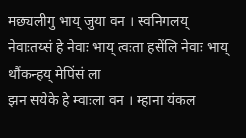मछ्यलीगु भाय् जुया वन । स्वनिगलय्
नेवाःतय्सं हे नेवाः भाय् त्वःता हसेंलि नेवाः भाय् थौंकन्हय् मेपिंसं ला
झन सयेके हे म्वाःला वन । म्हाना यंकल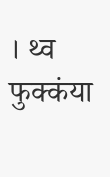। थ्व फुक्कंया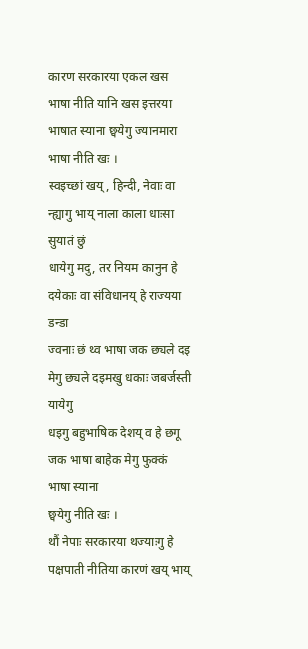कारण सरकारया एकल खस
भाषा नीति यानि खस इत्तरया भाषात स्याना छ्वयेगु ज्यानमारा भाषा नीति खः ।
स्वइच्छां खय्, हिन्दी, नेवाः वा न्ह्यागु भाय् नाला काला धाःसा सुयातं छुं
धायेगु मदु, तर नियम कानुन हे दयेकाः वा संविधानय् हे राज्यया डन्डा
ज्वनाः छं थ्व भाषा जक छ्यले दइ मेगु छ्यले दइमखु धकाः जबर्जस्ती यायेगु
धइगु बहुभाषिक देशय् व हे छगू जक भाषा बाहेक मेगु फुक्कं भाषा स्याना
छ्वयेगु नीति खः ।
थौं नेपाः सरकारया थज्याःगु हे पक्षपाती नीतिया कारणं खय् भाय्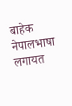बाहेक
नेपालभाषा लगायत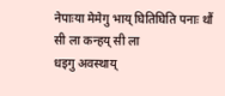नेपाःया मेमेगु भाय् घितिघिति पनाः थौं सी ला कन्हय् सी ला
धइगु अवस्थाय्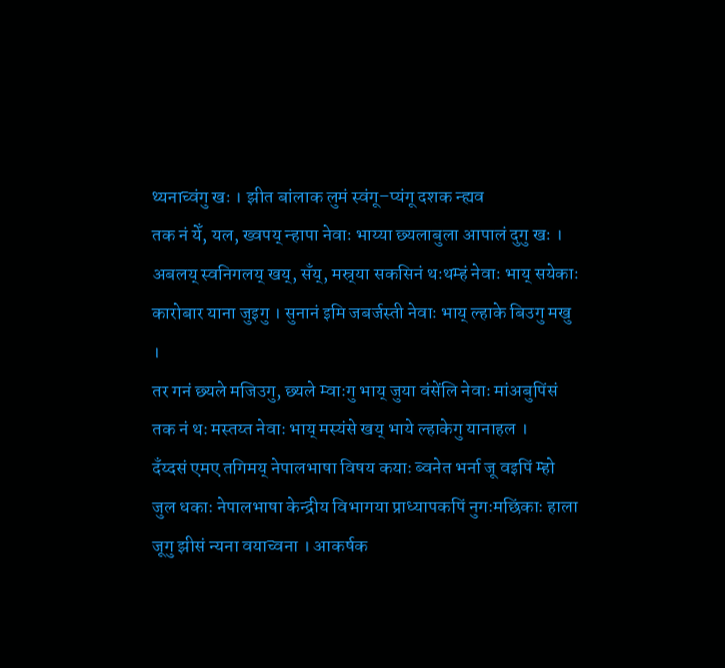थ्यनाच्वंगु खः । झीत बांलाक लुमं स्वंगू–प्यंगू दशक न्ह्यव
तक नं येँ, यल, ख्वपय् न्हापा नेवाः भाय्या छ्यलाबुला आपालं दुगु खः ।
अबलय् स्वनिगलय् खय्, सँय्, मस्र्या सकसिनं थःथम्हं नेवाः भाय् सयेकाः
कारोबार याना जुइगु । सुनानं इमि जबर्जस्ती नेवाः भाय् ल्हाके बिउगु मखु ।
तर गनं छ्यले मजिउगु, छ्यले म्वाःगु भाय् जुया वंसेंलि नेवाः मांअबुपिंसं
तक नं थः मस्तय्त नेवाः भाय् मस्यंसे खय् भाये ल्हाकेगु यानाहल ।
दँय्दसं एमए तगिमय् नेपालभाषा विषय कयाः ब्वनेत भर्ना जू वइपिं म्हो जुल धकाः नेपालभाषा केन्द्रीय विभागया प्राध्यापकपिं नुगःमछिंकाः हाला जूगु झीसं न्यना वयाच्वना । आकर्षक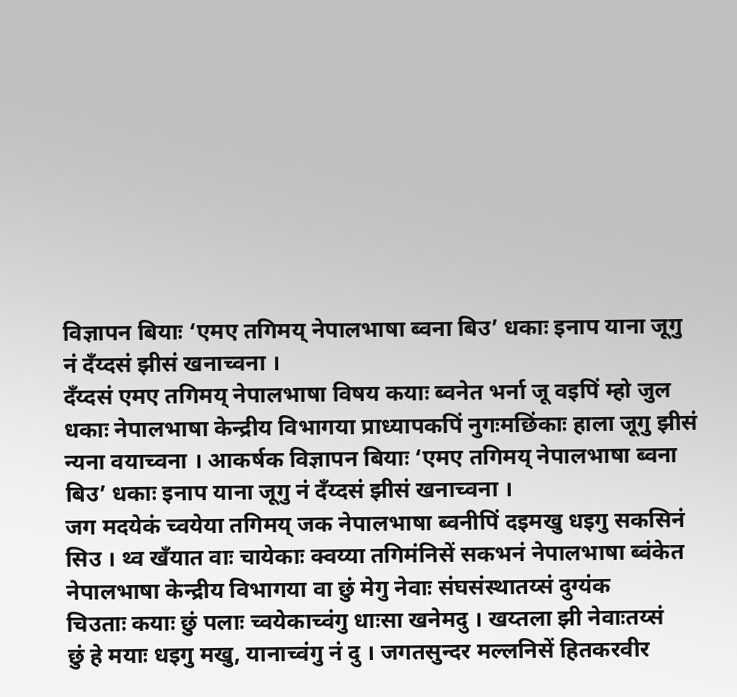विज्ञापन बियाः ‘एमए तगिमय् नेपालभाषा ब्वना बिउ’ धकाः इनाप याना जूगु नं दँय्दसं झीसं खनाच्वना ।
दँय्दसं एमए तगिमय् नेपालभाषा विषय कयाः ब्वनेत भर्ना जू वइपिं म्हो जुल धकाः नेपालभाषा केन्द्रीय विभागया प्राध्यापकपिं नुगःमछिंकाः हाला जूगु झीसं न्यना वयाच्वना । आकर्षक विज्ञापन बियाः ‘एमए तगिमय् नेपालभाषा ब्वना बिउ’ धकाः इनाप याना जूगु नं दँय्दसं झीसं खनाच्वना ।
जग मदयेकं च्वयेया तगिमय् जक नेपालभाषा ब्वनीपिं दइमखु धइगु सकसिनं
सिउ । थ्व खँयात वाः चायेकाः क्वय्या तगिमंनिसें सकभनं नेपालभाषा ब्वंकेत
नेपालभाषा केन्द्रीय विभागया वा छुं मेगु नेवाः संघसंस्थातय्सं दुग्यंक
चिउताः कयाः छुं पलाः च्वयेकाच्वंगु धाःसा खनेमदु । खय्तला झी नेवाःतय्सं
छुं हे मयाः धइगु मखु, यानाच्वंगु नं दु । जगतसुन्दर मल्लनिसें हितकरवीर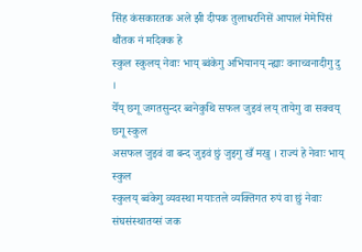सिंह कंसकारतक अले झी दीपक तुलाधरनिसें आपालं मेमेपिंसं थौंतक नं मदिक्क हे
स्कुल स्कुलय् नेवाः भाय् ब्वंकेगु अभियानय् न्ह्याः वनाच्वनादीगु दु ।
येँय् छगू जगतसुन्दर ब्वनेकुथि सफल जुइवं लय् तायेगु वा सक्वय् छगू स्कुल
असफल जुइवं वा बन्द जुइवं छुं जुइगु खँ मखु । राज्यं हे नेवाः भाय् स्कुल
स्कुलय् ब्वंकेगु व्यवस्था मयाःतले व्यक्तिगत रुपं वा छुं नेवाः
संघसंस्थातय्सं जक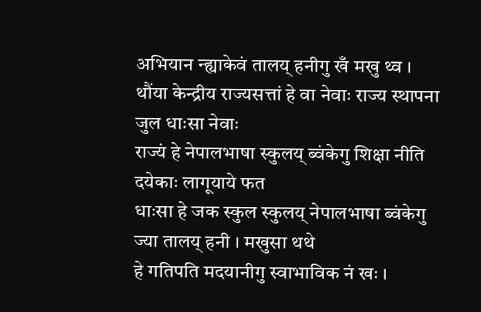अभियान न्ह्याकेवं तालय् हनीगु खँ मखु थ्व ।
थौंया केन्द्रीय राज्यसत्तां हे वा नेवाः राज्य स्थापना जुल धाःसा नेवाः
राज्यं हे नेपालभाषा स्कुलय् ब्वंकेगु शिक्षा नीति दयेकाः लागूयाये फत
धाःसा हे जक स्कुल स्कुलय् नेपालभाषा ब्वंकेगु ज्या तालय् हनी । मखुसा थथे
हे गतिपति मदयानीगु स्वाभाविक नं खः ।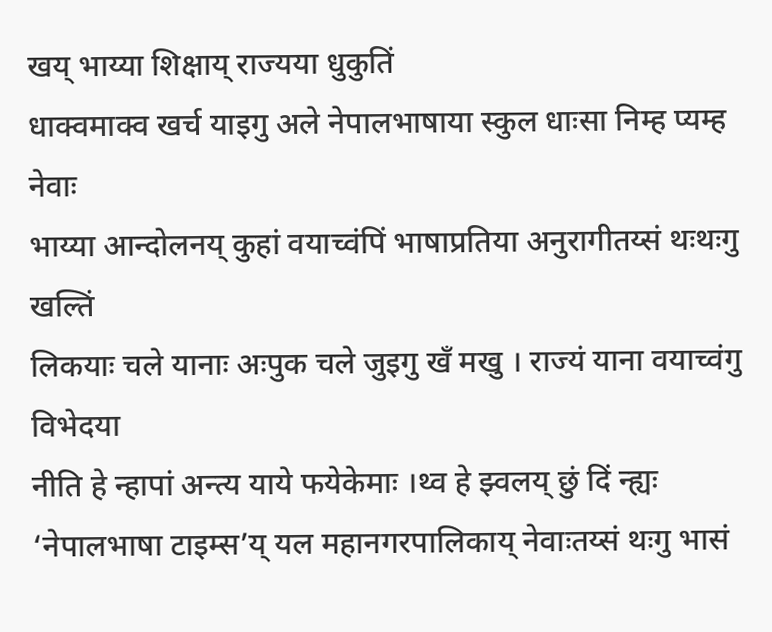खय् भाय्या शिक्षाय् राज्यया धुकुतिं
धाक्वमाक्व खर्च याइगु अले नेपालभाषाया स्कुल धाःसा निम्ह प्यम्ह नेवाः
भाय्या आन्दोलनय् कुहां वयाच्वंपिं भाषाप्रतिया अनुरागीतय्सं थःथःगु खल्तिं
लिकयाः चले यानाः अःपुक चले जुइगु खँ मखु । राज्यं याना वयाच्वंगु विभेदया
नीति हे न्हापां अन्त्य याये फयेकेमाः ।थ्व हे झ्वलय् छुं दिं न्ह्यः
‘नेपालभाषा टाइम्स’य् यल महानगरपालिकाय् नेवाःतय्सं थःगु भासं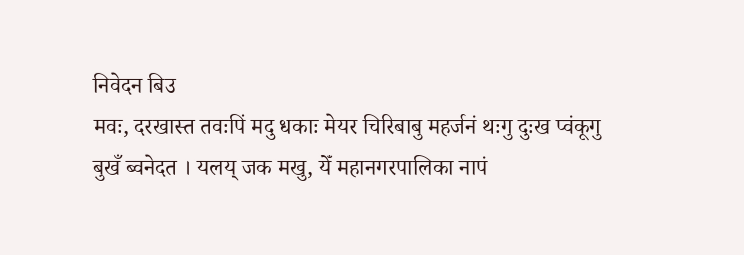निवेदन बिउ
मवः, दरखास्त तवःपिं मदु धकाः मेयर चिरिबाबु महर्जनं थःगु दुःख प्वंकूगु
बुखँ ब्वनेदत । यलय् जक मखु, येँ महानगरपालिका नापं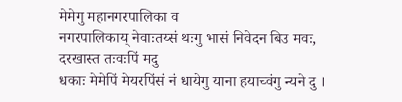मेमेगु महानगरपालिका व
नगरपालिकाय् नेवाःतय्सं थःगु भासं निवेदन बिउ मवः, दरखास्त तःवःपिं मदु
धकाः मेमेपिं मेयरपिंसं नं धायेगु याना हयाच्वंगु न्यने दु ।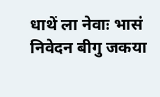धाथें ला नेवाः भासं निवेदन बीगु जकया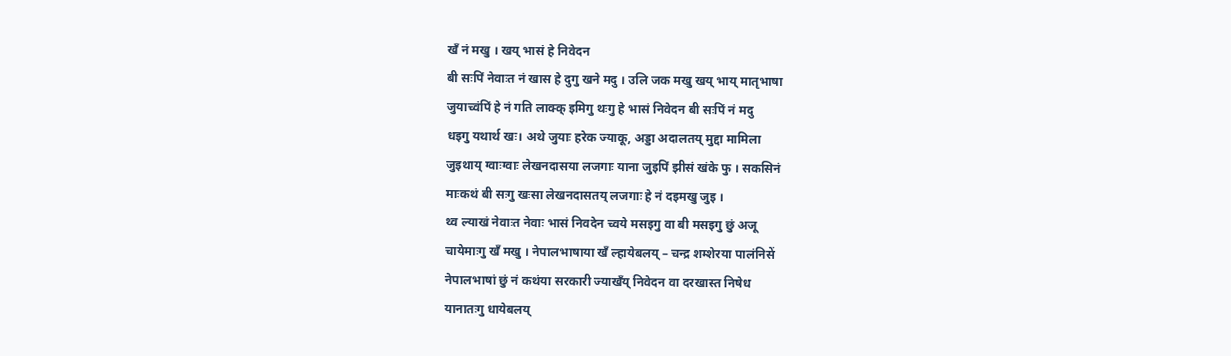खँ नं मखु । खय् भासं हे निवेदन
बी सःपिं नेवाःत नं खास हे दुगु खने मदु । उलि जक मखु खय् भाय् मातृभाषा
जुयाच्वंपिं हे नं गति लाक्क् इमिगु थःगु हे भासं निवेदन बी सःपिं नं मदु
धइगु यथार्थ खः। अथे जुयाः हरेक ज्याकू, अड्डा अदालतय् मुद्दा मामिला
जुइथाय् ग्वाःग्वाः लेखनदासया लजगाः याना जुइपिं झीसं खंके फु । सकसिनं
माःकथं बी सःगु खःसा लेखनदासतय् लजगाः हे नं दइमखु जुइ ।
थ्व ल्याखं नेवाःत नेवाः भासं निवदेन च्वये मसइगु वा बी मसइगु छुं अजू
चायेमाःगु खँ मखु । नेपालभाषाया खँ ल्हायेबलय् – चन्द्र शम्शेरया पालंनिसें
नेपालभाषां छुं नं कथंया सरकारी ज्याखँय् निवेदन वा दरखास्त निषेध
यानातःगु धायेबलय्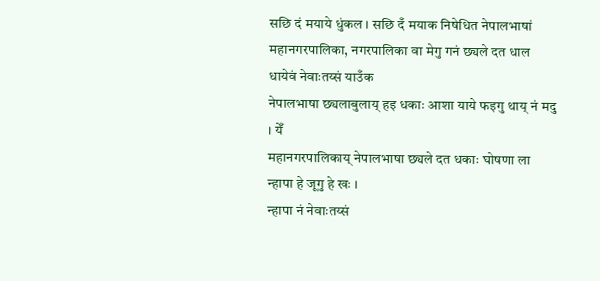सछि दं मयाये धुंकल । सछि दँ मयाक निषेधित नेपालभाषां
महानगरपालिका, नगरपालिका वा मेगु गनं छ्यले दत धाल धायेवं नेवाःतय्सं याउँक
नेपालभाषा छ्यलाबुलाय् हइ धकाः आशा याये फइगु थाय् नं मदु । येँ
महानगरपालिकाय् नेपालभाषा छ्यले दत धकाः घोषणा ला न्हापा हे जूगु हे खः ।
न्हापा नं नेवाःतय्सं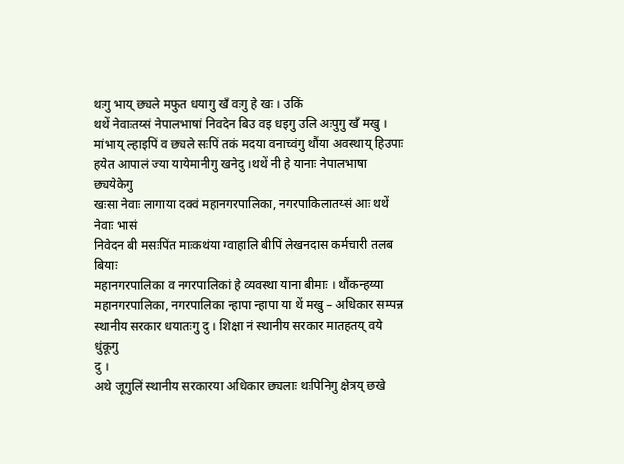थःगु भाय् छ्यले मफुत धयागु खँ वःगु हे खः । उकिं
थथें नेवाःतय्सं नेपालभाषां निवदेन बिउ वइ धइगु उलि अःपुगु खँ मखु ।
मांभाय् ल्हाइपिं व छ्यले सःपिं तकं मदया वनाच्वंगु थौंया अवस्थाय् हिउपाः
हयेत आपालं ज्या यायेमानीगु खनेदु ।थथें नी हे यानाः नेपालभाषा छ्ययेकेगु
खःसा नेवाः लागाया दक्वं महानगरपालिका, नगरपाकिलातय्सं आः थथें नेवाः भासं
निवेदन बी मसःपिंत माःकथंया ग्वाहालि बीपिं लेखनदास कर्मचारी तलब बियाः
महानगरपालिका व नगरपालिकां हे व्यवस्था याना बीमाः । थौंकन्हय्या
महानगरपालिका, नगरपालिका न्हापा न्हापा या थें मखु – अधिकार सम्पन्न
स्थानीय सरकार धयातःगु दु । शिक्षा नं स्थानीय सरकार मातहतय् वये धुंकूगु
दु ।
अथे जूगुलिं स्थानीय सरकारया अधिकार छ्यलाः थःपिनिगु क्षेत्रय् छखे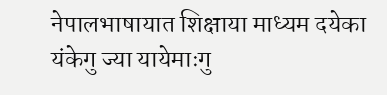नेपालभाषायात शिक्षाया माध्यम दयेका यंकेगु ज्या यायेमाःगु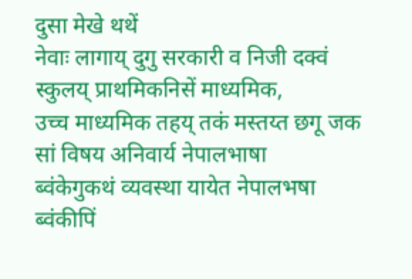दुसा मेखे थथें
नेवाः लागाय् दुगु सरकारी व निजी दक्वं स्कुलय् प्राथमिकनिसें माध्यमिक,
उच्च माध्यमिक तहय् तकं मस्तय्त छगू जक सां विषय अनिवार्य नेपालभाषा
ब्वंकेगुकथं व्यवस्था यायेत नेपालभषा ब्वंकीपिं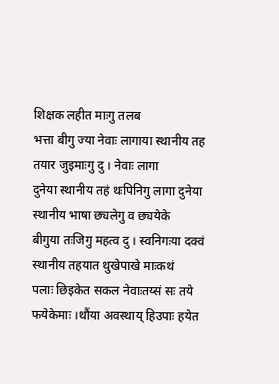शिक्षक लहीत माःगु तलब
भत्ता बीगु ज्या नेवाः लागाया स्थानीय तह तयार जुइमाःगु दु । नेवाः लागा
दुनेया स्थानीय तहं थःपिनिगु लागा दुनेया स्थानीय भाषा छ्यलेगु व छ्ययेके
बीगुया तःजिगु महत्व दु । स्वनिगःया दक्वं स्थानीय तहयात थुखेपाखे माःकथं
पलाः छिइकेत सकल नेवाःतय्सं सः तये फयेकेमाः ।थौंया अवस्थाय् हिउपाः हयेत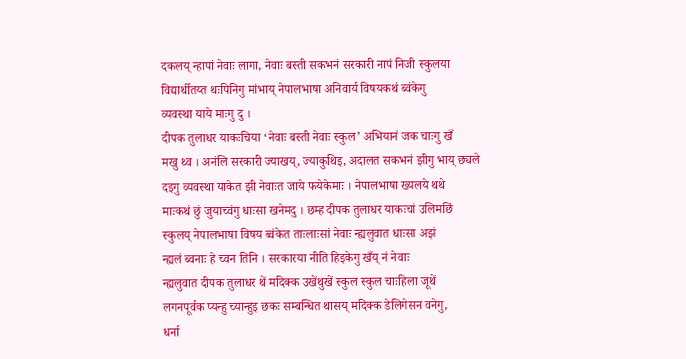दकलय् न्हापां नेवाः लागा, नेवाः बस्ती सकभनं सरकारी नापं निजी स्कुलया
विद्यार्थीतय्त थःपिनिगु मांभाय् नेपालभाषा अनिवार्य विषयकथं ब्वंकेगु
व्यवस्था याये माःगु दु ।
दीपक तुलाधर याकःचिया ‘नेवाः बस्ती नेवाः स्कुल’ अभियानं जक चाःगु खँ
मखु थ्व । अनंलि सरकारी ज्याखय्, ज्याकुथिइ, अदालत सकभनं झीगु भाय् छ्यले
दइगु व्यवस्था याकेत झी नेवाःत जाये फयेकेमाः । नेपालभाषा ख्यलये थथे
माःकथं छुं जुयाच्वंगु धाःसा खनेमदु । छम्ह दीपक तुलाधर याकःचां उलिमछिं
स्कुलय् नेपालभाषा विषय ब्वंकेत ताःलाःसां नेवाः न्ह्यलुवात धाःसा अझं
न्ह्यलं ब्वनाः हे च्वन तिनि । सरकारया नीति हिइकेगु खँय् नं नेवाः
न्ह्यलुवात दीपक तुलाधर थें मदिक्क उखेंथुखें स्कुल स्कुल चाःहिला जूथें
लगनपूर्वक प्यन्हु च्यान्हुइ छकः सम्बन्धित थासय् मदिक्क डेलिगेसन वनेगु,
धर्ना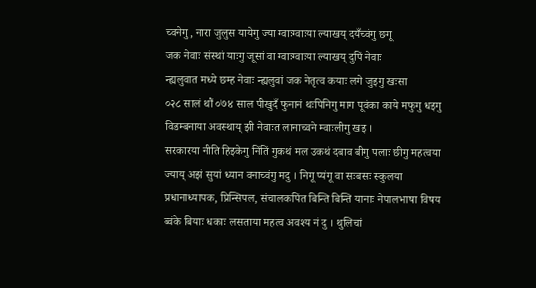च्वनेगु, नारा जुलुस यायेगु ज्या ग्वाःग्वाःया ल्याखय् दयँच्वंगु छगू
जक नेवाः संस्थां याःगु जूसां वा ग्वाःग्वाःया ल्याखय् दुपिं नेवाः
न्ह्यलुवात मध्ये छम्ह नेवाः न्ह्यलुवां जक नेतृत्व कयाः लगे जुइगु खःसा
०२८ सालं थौं ०७४ साल पीखुदँ फुनानं थःपिनिगु माग पूवंका काये मफुगु धइगु
विडम्बनाया अवस्थाय् झी नेवाःत लानाच्वने म्वाःलीगु खइ ।
सरकारया नीति हिइकेगु निंतिं गुकथं मल उकथं दबाव बीगु पलाः छीगु महत्वया
ज्याय् अझं सुयां ध्यान वनाच्वंगु मदु । निगू प्यंगू वा सःबसः स्कुलया
प्रधानाध्यापक, प्रिन्सिपल, संचालकपिंत बिन्ति बिन्ति यानाः नेपालभाषा विषय
ब्वंके बियाः धकाः लसताया महत्व अवश्य नं दु । थुलिचां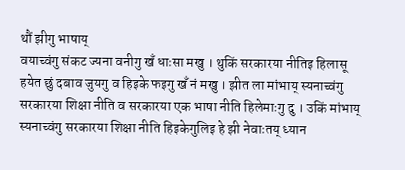थौं झीगु भाषाय्
वयाच्वंगु संकट ज्यना वनीगु खँ धाःसा मखु । थुकिं सरकारया नीतिइ हिलासू
हयेत छुं दबाव जुयगु व हिइके फइगु खँ नं मखु । झीत ला मांभाय् स्यनाच्वंगु
सरकारया शिक्षा नीति व सरकारया एक भाषा नीति हिलेमाःगु दु । उकिं मांभाय्
स्यनाच्वंगु सरकारया शिक्षा नीति हिइकेगुलिइ हे झी नेवाःतय् ध्यान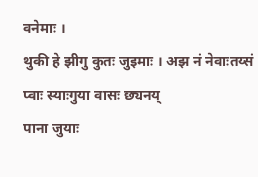वनेमाः ।
थुकी हे झीगु कुतः जुइमाः । अझ नं नेवाःतय्सं प्वाः स्याःगुया वासः छ्यनय्
पाना जुयाः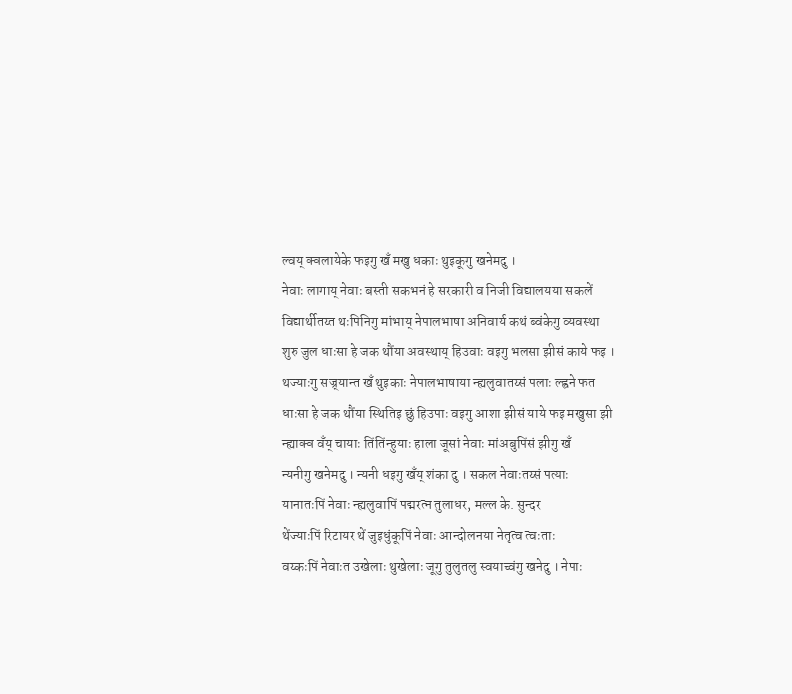ल्वय् क्वलायेके फइगु खँ मखु धकाः थुइकूगु खनेमदु ।
नेवाः लागाय् नेवाः बस्ती सकभनं हे सरकारी व निजी विद्यालयया सकलें
विद्यार्थीतय्त थःपिनिगु मांभाय् नेपालभाषा अनिवार्य कथं ब्वंकेगु व्यवस्था
शुरु जुल धाःसा हे जक थौंया अवस्थाय् हिउवाः वइगु भलसा झीसं काये फइ ।
थज्याःगु सज्र्यान्त खँ थुइकाः नेपालभाषाया न्ह्यलुवातय्सं पलाः ल्ह्वने फत
धाःसा हे जक थौंया स्थितिइ छुं हिउपाः वइगु आशा झीसं याये फइ मखुसा झी
न्ह्याक्व वँय् चायाः तिंतिंन्हुयाः हाला जूसां नेवाः मांअबुपिंसं झीगु खँ
न्यनीगु खनेमदु । न्यनी धइगु खँय् शंका दु । सकल नेवाःतय्सं पत्याः
यानातःपिं नेवाः न्ह्यलुवापिं पद्मरत्न तुलाधर, मल्ल के. सुन्दर
थेंज्याःपिं रिटायर थें जुइधुंकूपिं नेवाः आन्दोलनया नेतृत्व त्वःताः
वय्कःपिं नेवाःत उखेलाः थुखेलाः जूगु तुलुतलु स्वयाच्वंगु खनेदु । नेपाः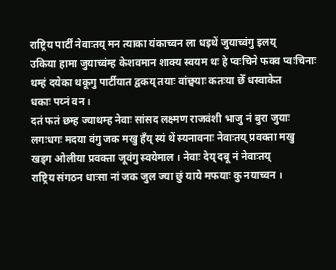राष्ट्रिय पार्टीं नेवाःतय् मन त्याका यंकाच्वन ला धइथें जुयाच्वंगु इलय्
उकिया हामा जुयाच्वंम्ह केशवमान शाक्य स्वयम थः हे प्वःचिने फक्व प्वःचिनाः
थम्हं दयेका थकूगु पार्टीयात द्वकय् तयाः वांछ्वयाः कतःया छेँ धस्वाकेत
धकाः पय्नं वन ।
दतं फतं छम्ह ज्याथम्ह नेवाः सांसद लक्ष्मण राजवंशी भाजु नं बुरा जुयाः
लगःधगः मदया वंगु जक मखु हँय् स्यं थें स्यनावनाः नेवाःतय् प्रवक्ता मखु
खड्ग ओलीया प्रवक्ता जूवंगु स्वयेमाल । नेवाः देय् दबू नं नेवाःतय्
राष्ट्रिय संगठन धाःसा नां जक जुल ज्या छुं याये मफयाः कु नयाच्वन ।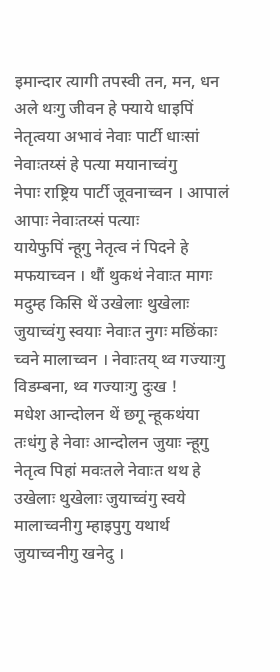इमान्दार त्यागी तपस्वी तन, मन, धन अले थःगु जीवन हे फ्याये धाइपिं
नेतृत्वया अभावं नेवाः पार्टी धाःसां नेवाःतय्सं हे पत्या मयानाच्वंगु
नेपाः राष्ट्रिय पार्टी जूवनाच्वन । आपालं आपाः नेवाःतय्सं पत्याः
यायेफुपिं न्हूगु नेतृत्व नं पिदने हे मफयाच्वन । थौं थुकथं नेवाःत मागः
मदुम्ह किसि थें उखेलाः थुखेलाः जुयाच्वंगु स्वयाः नेवाःत नुगः मछिंकाः
च्वने मालाच्वन । नेवाःतय् थ्व गज्याःगु विडम्बना, थ्व गज्याःगु दुःख !
मधेश आन्दोलन थें छगू न्हूकथंया तःधंगु हे नेवाः आन्दोलन जुयाः न्हूगु
नेतृत्व पिहां मवःतले नेवाःत थथ हे उखेलाः थुखेलाः जुयाच्वंगु स्वये
मालाच्वनीगु म्हाइपुगु यथार्थ जुयाच्वनीगु खनेदु ।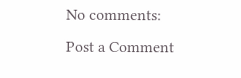No comments:
Post a Comment